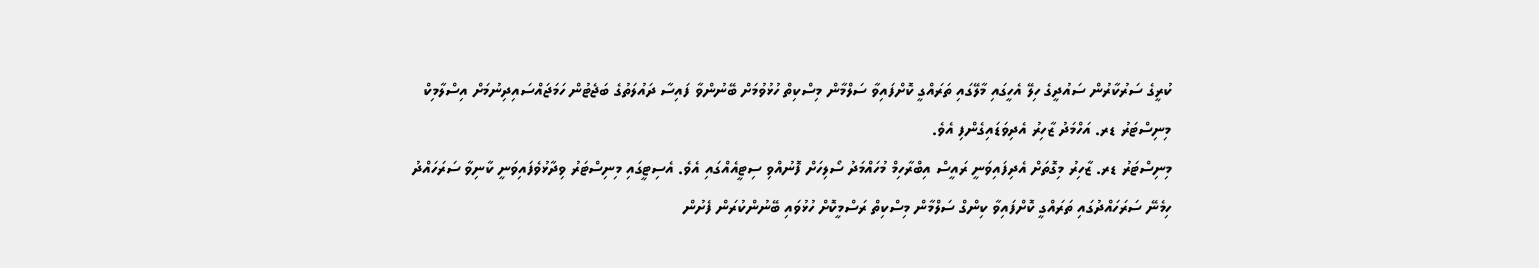ކުރީގެ ސަރުކާރުން ސައުދީގެ ހިލޭ އެހީގައި މާލޭގައި ތަރައްގީ ކޮށްފައިވާ ސަލްމާން މިސްކިތް ހުޅުވުމަށް ބޭނުންވާ ފައިސާ ދައުލަތުގެ ބަޖެޓުން ހަމަޖައްސައިދިނުމަށް އިސްލާމިކް މިނިސްޓަރު ޑރ. އަހްމަދު ޒާހިރު އެދިވަޑައިގެންފި އެވެ.
މިނިސްޓަރު ޑރ. ޒާހިރު މިގޮތަށް އެދިފައިވަނީ ރައީސް އިބްރާހިމް މުހައްމަދު ސޯލިހަށް ފޮނުއްވި ސިޓީއެއްގައި އެވެ. އެސިޓީގައި މިނިސްޓަރު ވިދާޅުވެފައިވަނީ ކާނިވާ ސަރަހައްދު ހިމެނޭ ސަރަހައްދުގައި ތަރައްގީ ކޮށްފައިވާ ކިންގް ސަލްމާން މިސްކިތް ރަސްމީކޮށް ހުޅުވައި ބޭނުންކުރަން ފެށުން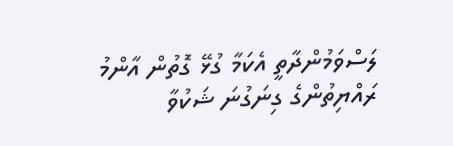ލަސްވަމުންދާތީ އެކަމާ ގުޅޭ ގޮތުން އާންމު ރައްޔިތުންގެ ގިނަގުނަ ޝަކުވާ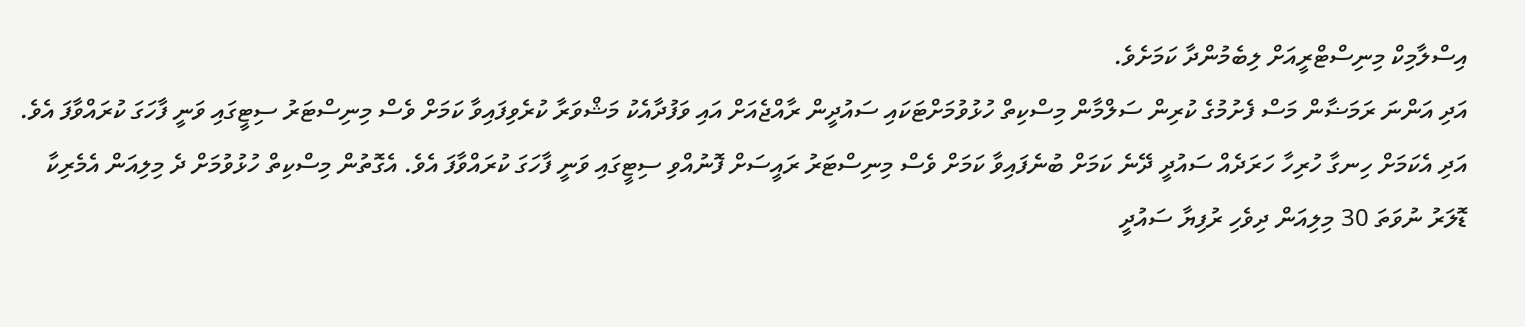އިސްލާމިކް މިނިސްޓްރީއަށް ލިބެމުންދާ ކަމަށެވެ.
އަދި އަންނަ ރަމަޟާން މަސް ފެށުމުގެ ކުރިން ސަލްމާން މިސްކިތް ހުޅުވުމަށްޓަކައި ސައުދީން ރާއްޖެއަށް އައި ވަފުދާއެކު މަޝްވަރާ ކުރެވިފައިވާ ކަމަށް ވެސް މިނިސްޓަރު ސިޓީގައި ވަނީ ފާހަގަ ކުރައްވާފަ އެވެ. އަދި އެކަމަށް ހިނގާ ހުރިހާ ހަރަދެއް ސައުދީ ދޭނެ ކަމަށް ބުނެފައިވާ ކަމަށް ވެސް މިނިސްޓަރު ރައީސަށް ފޮނުއްވި ސިޓީގައި ވަނީ ފާހަގަ ކުރައްވާފަ އެވެ. އެގޮތުން މިސްކިތް ހުޅުވުމަށް ދެ މިލިއަން އެމެރިކާ ޑޮލަރު ނުވަތަ 30 މިލިއަން ދިވެހި ރުފިޔާ ސައުދީ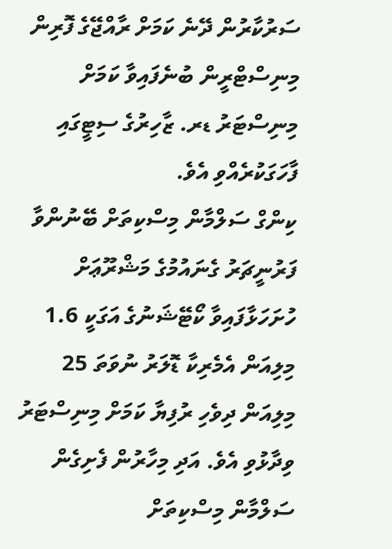ސަރުކާރުން ދޭނެ ކަމަށް ރާއްޖޭގެ ފޮރިން މިނިސްޓްރީން ބުނެފައިވާ ކަމަށް މިނިސްޓަރު ޑރ. ޒާހިރުގެ ސިޓީގައި ފާހަގަކުރެއްވި އެވެ.
ކިންގް ސަލްމާން މިސްކިތަށް ބޭނުންވާ ފަރުނީޗަރު ގެނައުމުގެ މަޝްރޫޢަށް ހުށަހަޅާފައިވާ ކޯޓޭޝަނުގެ އަގަކީ 1.6 މިލިއަން އެމެރިކާ ޑޮލަރު ނުވަތަ 25 މިލިއަން ދިވެހި ރުފިޔާ ކަމަށް މިނިސްޓަރު ވިދާޅުވި އެވެ. އަދި މިހާރުން ފެށިގެން ސަލްމާން މިސްކިތަށް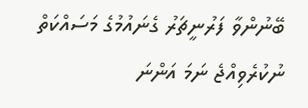ބޭނުންވާ ފަރުނީޗަރު ގެނައުމުގެ މަސައްކަތް ނުކުރެވިއްޖެ ނަމަ އަންނަ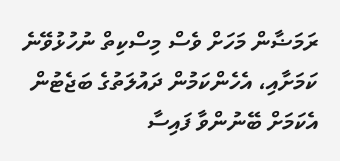ރަމަޟާން މަހަށް ވެސް މިސްކިތް ނުހުޅުވޭނެ ކަމަށާއި، އެހެންކަމުން ދައުލަތުގެ ބަޖެޓުން އެކަމަށް ބޭނުންވާ ފައިސާ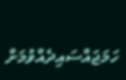ހަމަޖައްސައިދެއްވުމަށް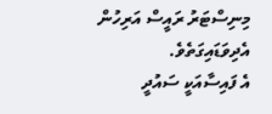މިނިސްޓަރު ރައީސް އަރިހުން އެދިވަޑައިގަތެވެ.
އެ ފައިސާއަކީ ސައުދީ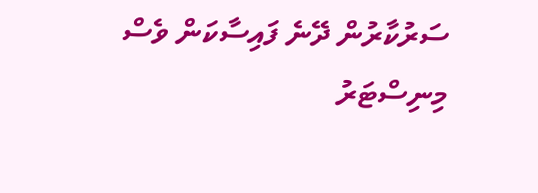ސަރުކާރުން ދޭނެ ފައިސާކަން ވެސް މިނިސްޓަރު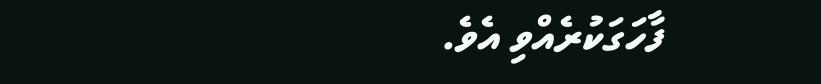ފާހަގަކުރެއްވި އެވެ.